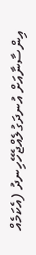އިންސާނާއަށް އުނދަގުލެއްޖެހޭހިނދު (އެކަމެއް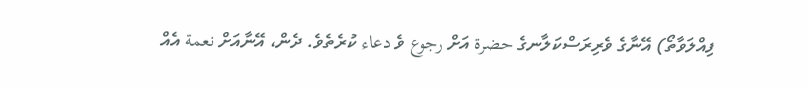ފިއްލަވާތޯ) އޭނާގެ ވެރިރަސްކަލާނގެ حضرة އަށް رجوع ވެ دعاء ކުރެތެވެ. ދެން، އޭނާއަށް نعمة އެއް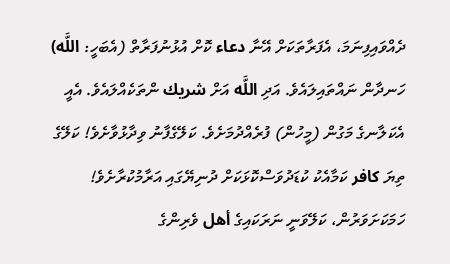ދެއްވައިފިނަމަ، އެފަރާތަކަށް އޭނާ دعاء ކޮށް އުޅުނުފަރާތް (އެބަހީ: اللَّه) ހަނދާން ނައްތައިލައެވެ. އަދި اللَّه އަށް شريك ންތަކެއްލައެވެ. އެއީ އެކަލާނގެ މަގުން (މީހުން) ފުރެއްދުމަށެވެ. ކަލޭގެފާނު ވިދާޅުވާށެވެ! ކަލޭގެ ތިޔަ كافر ކަމާއެކު ކުޑަދުވަސްކޮޅަކަށް ދުނިޔޭގައި އަރާމުކުރާށެވެ! ހަމަކަށަވަރުން، ކަލޭވަނީ ނަރަކައިގެ أهل ވެރިންގެ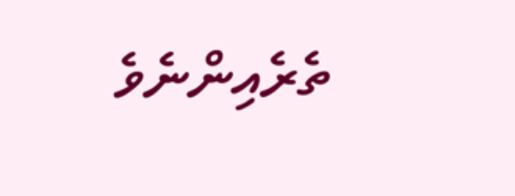ތެރެއިންނެވެ